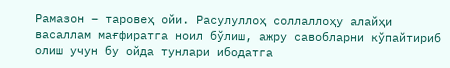Рамазон – таровеҳ ойи. Расулуллоҳ соллаллоҳу алайҳи васаллам мағфиратга ноил бўлиш, ажру савобларни кўпайтириб олиш учун бу ойда тунлари ибодатга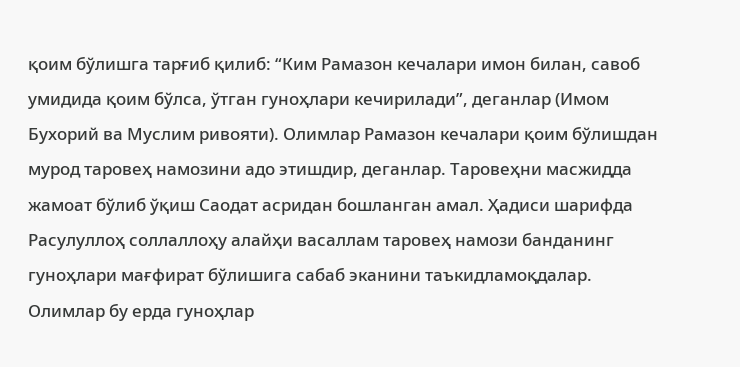қоим бўлишга тарғиб қилиб: “Ким Рамазон кечалари имон билан, савоб умидида қоим бўлса, ўтган гуноҳлари кечирилади”, деганлар (Имом Бухорий ва Муслим ривояти). Олимлар Рамазон кечалари қоим бўлишдан мурод таровеҳ намозини адо этишдир, деганлар. Таровеҳни масжидда жамоат бўлиб ўқиш Саодат асридан бошланган амал. Ҳадиси шарифда Расулуллоҳ соллаллоҳу алайҳи васаллам таровеҳ намози банданинг гуноҳлари мағфират бўлишига сабаб эканини таъкидламоқдалар. Олимлар бу ерда гуноҳлар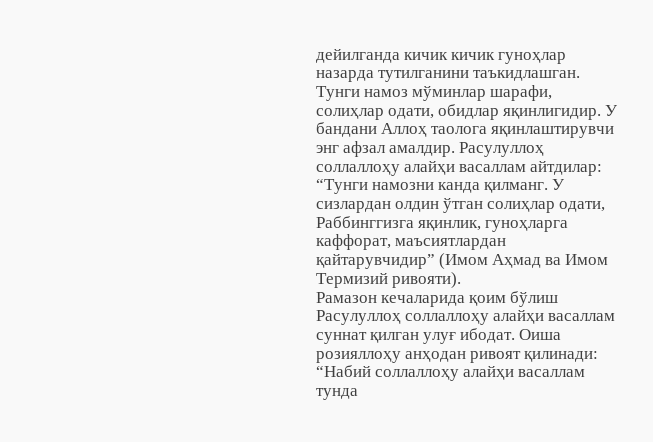дейилганда кичик кичик гуноҳлар назарда тутилганини таъкидлашган.
Тунги намоз мўминлар шарафи, солиҳлар одати, обидлар яқинлигидир. У бандани Аллоҳ таолога яқинлаштирувчи энг афзал амалдир. Расулуллоҳ соллаллоҳу алайҳи васаллам айтдилар: “Тунги намозни канда қилманг. У сизлардан олдин ўтган солиҳлар одати, Раббинггизга яқинлик, гуноҳларга каффорат, маъсиятлардан қайтарувчидир” (Имом Аҳмад ва Имом Термизий ривояти).
Рамазон кечаларида қоим бўлиш Расулуллоҳ соллаллоҳу алайҳи васаллам суннат қилган улуғ ибодат. Оиша розияллоҳу анҳодан ривоят қилинади: “Набий соллаллоҳу алайҳи васаллам тунда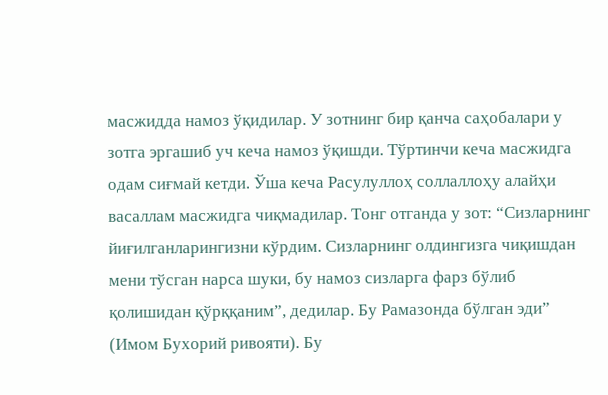масжидда намоз ўқидилар. У зотнинг бир қанча саҳобалари у зотга эргашиб уч кеча намоз ўқишди. Тўртинчи кеча масжидга одам сиғмай кетди. Ўша кеча Расулуллоҳ соллаллоҳу алайҳи васаллам масжидга чиқмадилар. Тонг отганда у зот: “Сизларнинг йиғилганларингизни кўрдим. Сизларнинг олдингизга чиқишдан мени тўсган нарса шуки, бу намоз сизларга фарз бўлиб қолишидан қўрққаним”, дедилар. Бу Рамазонда бўлган эди” (Имом Бухорий ривояти). Бу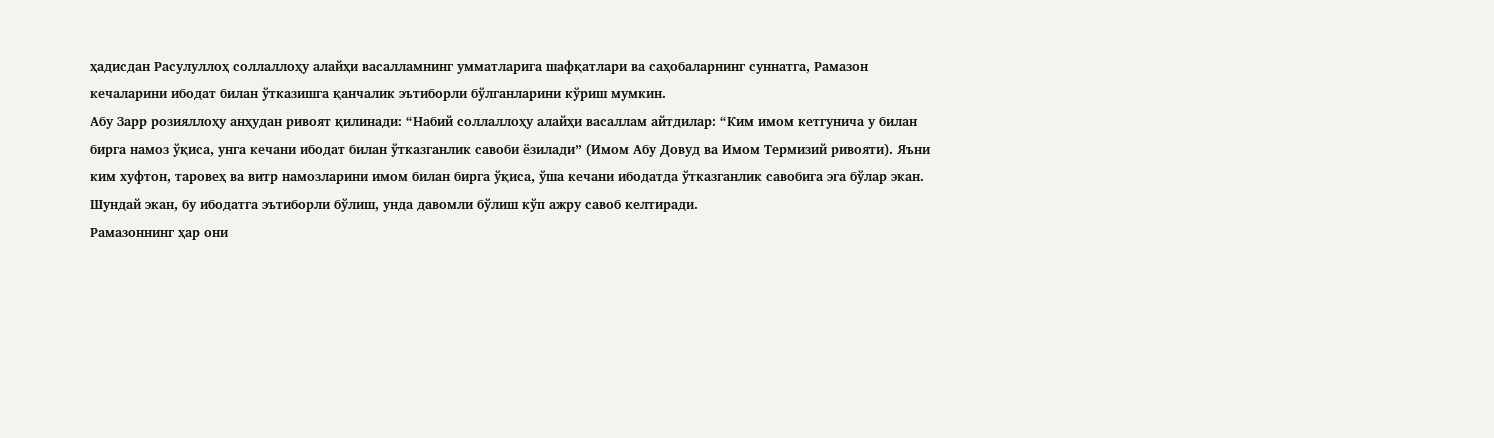ҳадисдан Расулуллоҳ соллаллоҳу алайҳи васалламнинг умматларига шафқатлари ва саҳобаларнинг суннатга, Рамазон кечаларини ибодат билан ўтказишга қанчалик эътиборли бўлганларини кўриш мумкин.
Абу Зарр розияллоҳу анҳудан ривоят қилинади: “Набий соллаллоҳу алайҳи васаллам айтдилар: “Ким имом кетгунича у билан бирга намоз ўқиса, унга кечани ибодат билан ўтказганлик савоби ёзилади” (Имом Абу Довуд ва Имом Термизий ривояти). Яъни ким хуфтон, таровеҳ ва витр намозларини имом билан бирга ўқиса, ўша кечани ибодатда ўтказганлик савобига эга бўлар экан. Шундай экан, бу ибодатга эътиборли бўлиш, унда давомли бўлиш кўп ажру савоб келтиради.
Рамазоннинг ҳар они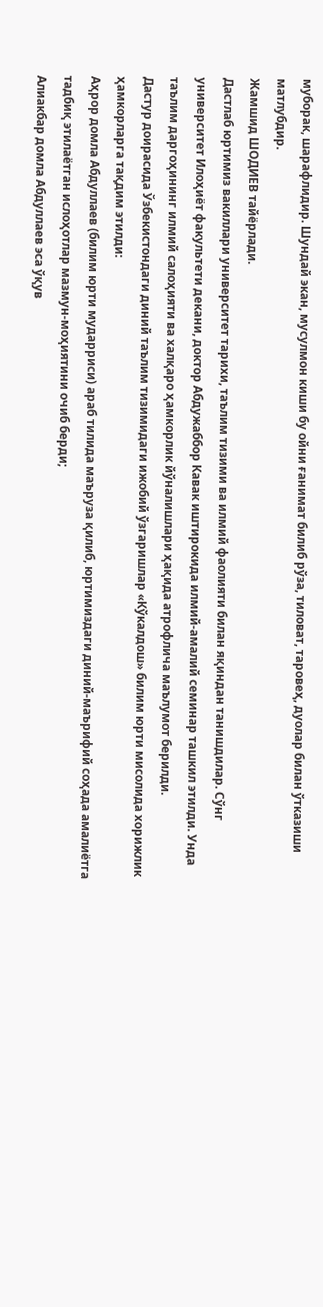муборак, шарафлидир. Шундай экан, мусулмон киши бу ойни ғанимат билиб рўза, тиловат, таровеҳ, дуолар билан ўтказиши матлубдир.
Жамшид ШОДИЕВ тайёрлади.
Дастлаб юртимиз вакиллари университет тарихи, таълим тизими ва илмий фаолияти билан яқиндан танишдилар. Сўнг университет Илоҳиёт факультети декани, доктор Абдужаббор Кавак иштирокида илмий-амалий семинар ташкил этилди. Унда таълим даргоҳининг илмий салоҳияти ва халқаро ҳамкорлик йўналишлари ҳақида атрофлича маълумот берилди.
Дастур доирасида Ўзбекистондаги диний таълим тизимидаги ижобий ўзгаришлар «Кўкалдош» билим юрти мисолида хорижлик ҳамкорларга тақдим этилди:
Аҳрор домла Абдуллаев (билим юрти мударриси) араб тилида маъруза қилиб, юртимиздаги диний-маърифий соҳада амалиётга тадбиқ этилаётган ислоҳотлар мазмун-моҳиятини очиб берди;
Алиакбар домла Абдуллаев эса ўқув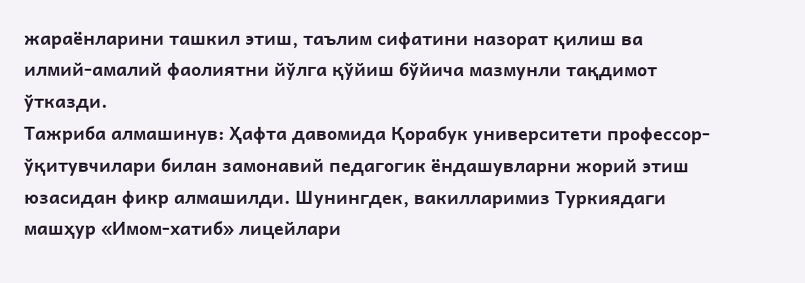жараёнларини ташкил этиш, таълим сифатини назорат қилиш ва илмий-амалий фаолиятни йўлга қўйиш бўйича мазмунли тақдимот ўтказди.
Тажриба алмашинув: Ҳафта давомида Қорабук университети профессор-ўқитувчилари билан замонавий педагогик ёндашувларни жорий этиш юзасидан фикр алмашилди. Шунингдек, вакилларимиз Туркиядаги машҳур «Имом-хатиб» лицейлари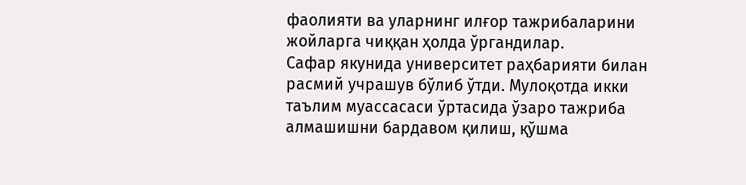фаолияти ва уларнинг илғор тажрибаларини жойларга чиққан ҳолда ўргандилар.
Сафар якунида университет раҳбарияти билан расмий учрашув бўлиб ўтди. Мулоқотда икки таълим муассасаси ўртасида ўзаро тажриба алмашишни бардавом қилиш, қўшма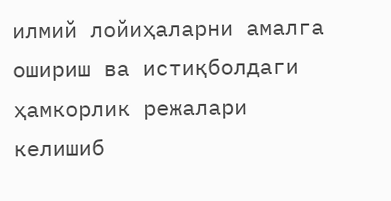илмий лойиҳаларни амалга ошириш ва истиқболдаги ҳамкорлик режалари келишиб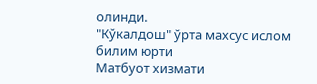олинди.
"Кўкалдош" ўрта махсус ислом билим юрти
Матбуот хизмати